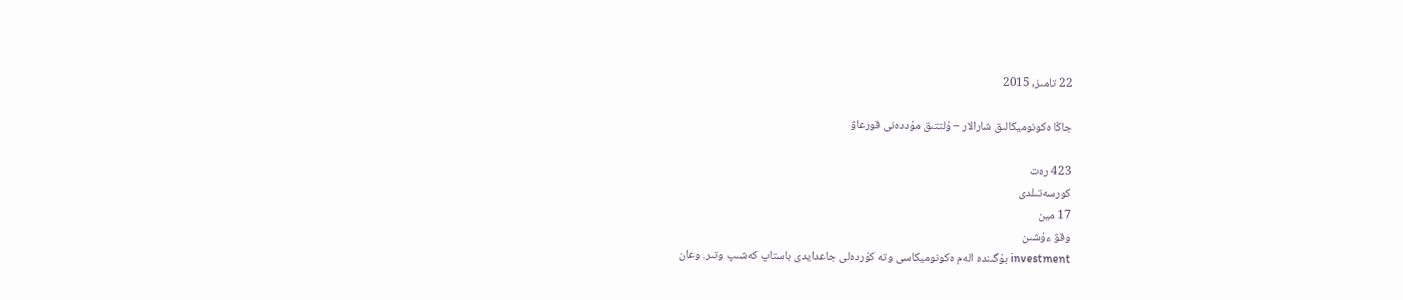22 تامىز, 2015

جاڭا ەكونوميكالىق شارالار – ۇلتتىق مۇددەنى قورعاۋ

423 رەت
كورسەتىلدى
17 مين
وقۋ ءۇشىن
investment بۇگىندە الەم ەكونوميكاسى وتە كۇردەلى جاعدايدى باستاپ كەشىپ وتىر. وعان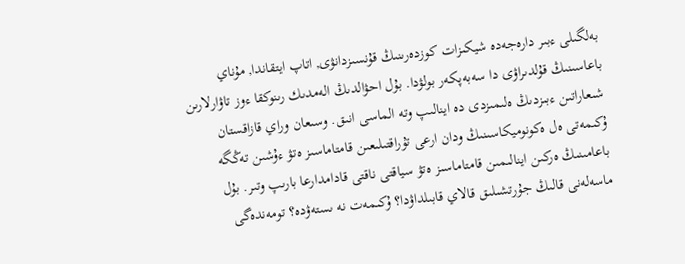بەلگىلى ءبىر دارەجەدە شيكىزات كوزدەرىنىڭ قۇنسىزدانۋى, اتاپ ايتقاندا, مۇناي باعاسىنىڭ قۇلدىراۋى دا سەبەپكەر بولۋدا. بۇل احۋالدىڭ الەمدىك رىنوكقا ءوز تاۋارلارىن شىعاراتىن ءبىزدىڭ ەلىمىزدى دە اينالىپ وتە الماسى انىق. وسىعان وراي قازاقستان ۇكىمەتى ەل ەكونوميكاسىنىڭ ودان ارعى تۇراقتىلىعىن قامتاماسىز ەتۋ ءۇشىن تەڭگە باعامىنىڭ ەركىن اينالىمىن قامتاماسىز ەتۋ سياقتى ناقتى قادامدارعا بارىپ وتىر. بۇل ماسەلەنى قالىڭ جۇرتشىلىق قالاي قابىلداۋدا؟ ۇكىمەت نە ىستەۋدە؟ تومەندەگى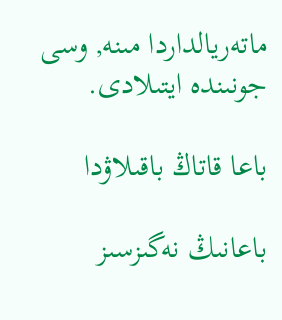ماتەريالداردا مىنە, وسى جونىندە ايتىلادى.

باعا قاتاڭ باقىلاۋدا

باعانىڭ نەگىزسىز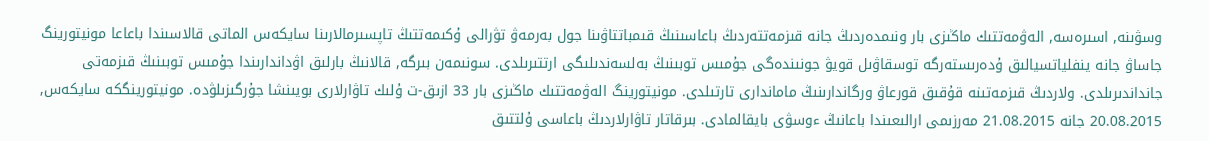وسۋىنە, اسىرەسە, الەۋمەتتىك ماڭىزى بار ونىمدەردىڭ جانە قىزمەتتەردىڭ باعاسىنىڭ قىمباتتاۋىنا جول بەرمەۋ تۋرالى ۇكىمەتتىڭ تاپسىرمالارىنا سايكەس الماتى قالاسىندا باعاعا مونيتورينگ جاساۋ جانە ينفلياتسيالىق ۇدەرىستەرگە توسقاۋىل قويۋ جونىندەگى جۇمىس توبىنىڭ بەلسەندىلىگى ارتتىرىلدى. سونىمەن بىرگە, قالانىڭ بارلىق اۋداندارىندا جۇمىس توبىنىڭ قىزمەتى جانداندىرىلدى. ولاردىڭ قىزمەتىنە قۇقىق قورعاۋ ورگاندارىنىڭ ماماندارى تارتىلدى. مونيتورينگ الەۋمەتتىك ماڭىزى بار 33 ازىق-ت ۇلىك تاۋارلارى بويىنشا جۇرگىزىلۋدە. مونيتورينگكە سايكەس, 20.08.2015 جانە 21.08.2015 مەرزىمى ارالىعىندا باعانىڭ ءوسۋى بايقالمادى. بىرقاتار تاۋارلاردىڭ باعاسى ۇلتتىق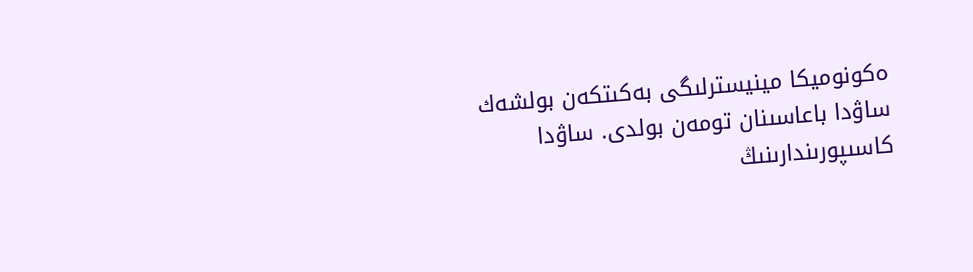ەكونوميكا مينيسترلىگى بەكىتكەن بولشەك ساۋدا باعاسىنان تومەن بولدى. ساۋدا كاسىپورىندارىنىڭ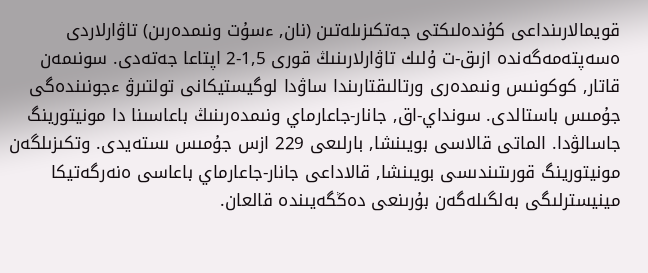قويمالارىنداعى كۇندەلىكتى جەتكىزىلەتىن (نان, ءسۇت ونىمدەرىن) تاۋارلاردى ەسەپتەمەگەندە ازىق-ت ۇلىك تاۋارلارىنىڭ قورى 1,5-2 اپتاعا جەتەدى. سونىمەن قاتار, كوكونىس ونىمدەرى ورتالىقتارىندا ساۋدا لوگيستيكانى تولتىرۋ ءجونىندەگى جۇمىس باستالدى. سونداي-اق, جانار-جاعارماي ونىمدەرىنىڭ باعاسىنا دا مونيتورينگ جاسالۋدا. الماتى قالاسى بويىنشا, بارلىعى 229 ازس جۇمىس ىستەيدى. وتكىزىلگەن مونيتورينگ قورىتىندىسى بويىنشا, قالاداعى جانار-جاعارماي باعاسى ەنەرگەتيكا مينيسترلىگى بەلگىلەگەن بۇرىنعى دەڭگەيىندە قالعان.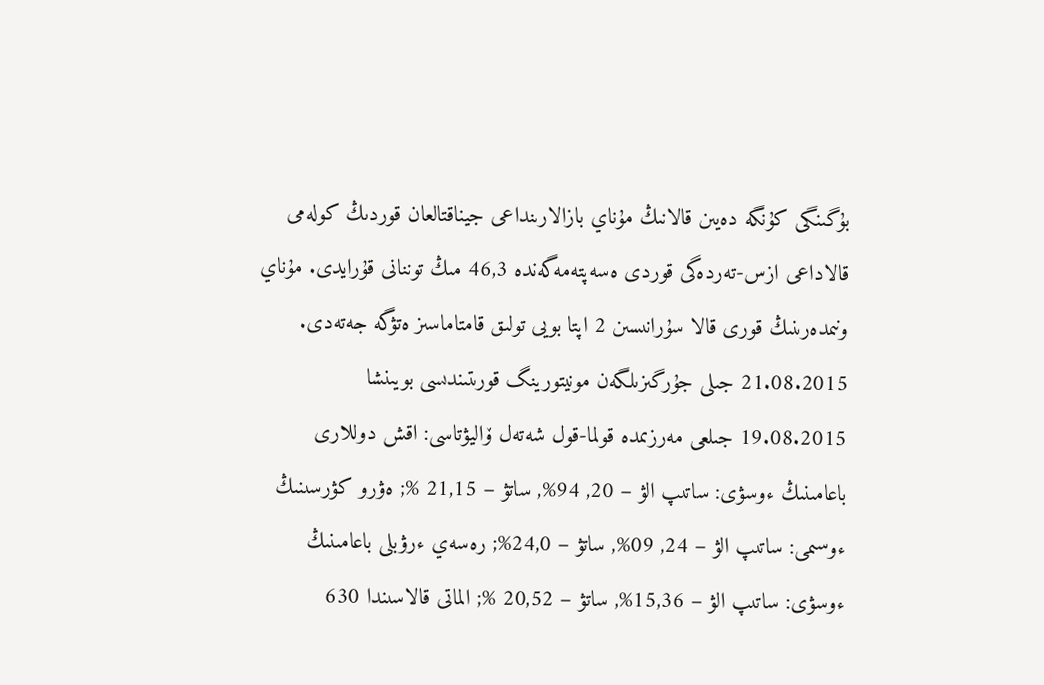بۇگىنگى كۇنگە دەيىن قالانىڭ مۇناي بازالارىنداعى جيناقتالعان قوردىڭ كولەمى قالاداعى ازس-تەردەگى قوردى ەسەپتەمەگەندە 46,3 مىڭ توننانى قۇرايدى. مۇناي ونىمدەرىنىڭ قورى قالا سۇرانىسىن 2 اپتا بويى تولىق قامتاماسىز ەتۋگە جەتەدى. 21.08.2015 جىلى جۇرگىزىلگەن مونيتورينگ قورىتىندىسى بويىنشا 19.08.2015 جىلعى مەرزىمدە قولما-قول شەتەل ۆاليۋتاسى: اقش دوللارى باعامىنىڭ ءوسۋى: ساتىپ الۋ – 20, 94%, ساتۋ – 21,15 %; ەۋرو كۋرسىنىڭ ءوسىمى: ساتىپ الۋ – 24, 09%, ساتۋ – 24,0%; رەسەي ءرۋبلى باعامىنىڭ ءوسۋى: ساتىپ الۋ – 15,36%, ساتۋ – 20,52 %; الماتى قالاسىندا 630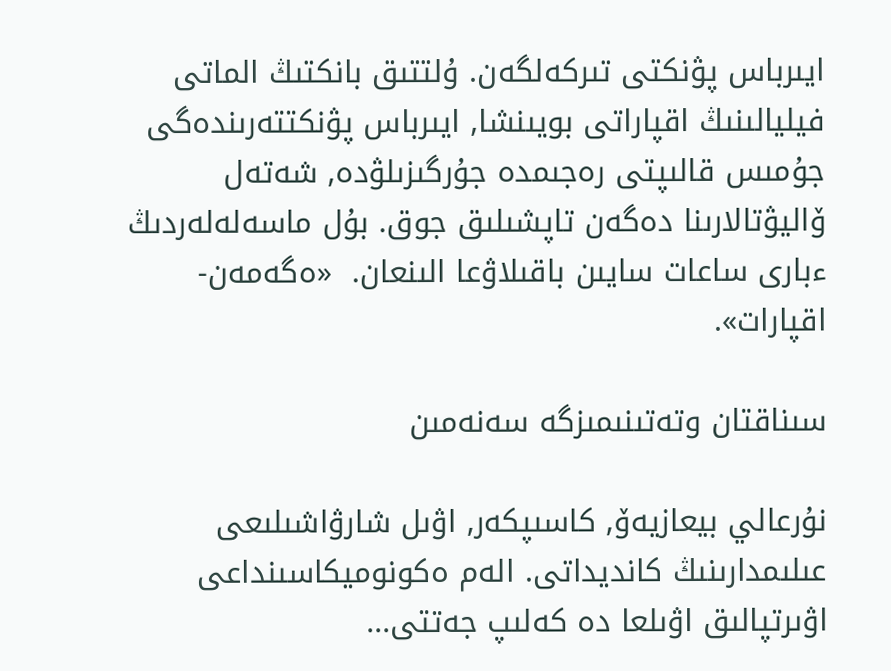ايىرباس پۋنكتى تىركەلگەن. ۇلتتىق بانكتىڭ الماتى فيليالىنىڭ اقپاراتى بويىنشا, ايىرباس پۋنكتتەرىندەگى جۇمىس قالىپتى رەجىمدە جۇرگىزىلۋدە, شەتەل ۆاليۋتالارىنا دەگەن تاپشىلىق جوق. بۇل ماسەلەلەردىڭ ءبارى ساعات سايىن باقىلاۋعا الىنعان.  «ەگەمەن-اقپارات».

سىناقتان وتەتىنىمىزگە سەنەمىن

نۇرعالي بيعازيەۆ, كاسىپكەر, اۋىل شارۋاشىلىعى عىلىمدارىنىڭ كانديداتى. الەم ەكونوميكاسىنداعى اۋىرتپالىق اۋىلعا دە كەلىپ جەتتى...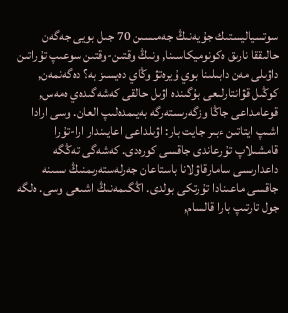سوتسياليستىك جۇيەنىڭ جەمىسىن 70 جىل بويى جەگەن حالىققا نارىق ەكونوميكاسىنا, ونىڭ وقتىن-وقتىن سوعىپ تۇراتىن داۋىلى مەن دابىلىنا بوي ۇيرەتۋ وڭاي دەيسىز بە؟ دەگەنمەن, كوڭىل قۋانتارلىعى بۇگىندە اۋىل حالقى كەشەگىدەي ەمەس, قوعامداعى جاڭا وزگەرىستەرگە بەيىمدەلىپ العان. وسى ارادا اشىپ ايتاتىن ءبىر جايت بار: اۋىلداعى اعايىندار ارا-تۇرا قامشىلاپ تۇرعاندى جاقسى كورەدى. كەشەگى تەڭگە داعدارىسى سامارقاۋلانا باستاعان جەرلەستەرىمنىڭ ىسىنە جاقسى ماعىنادا تۇرتكى بولدى. اڭگىمەنىڭ اشىعى وسى. ەلگە جول تارتىپ بارا قالسام,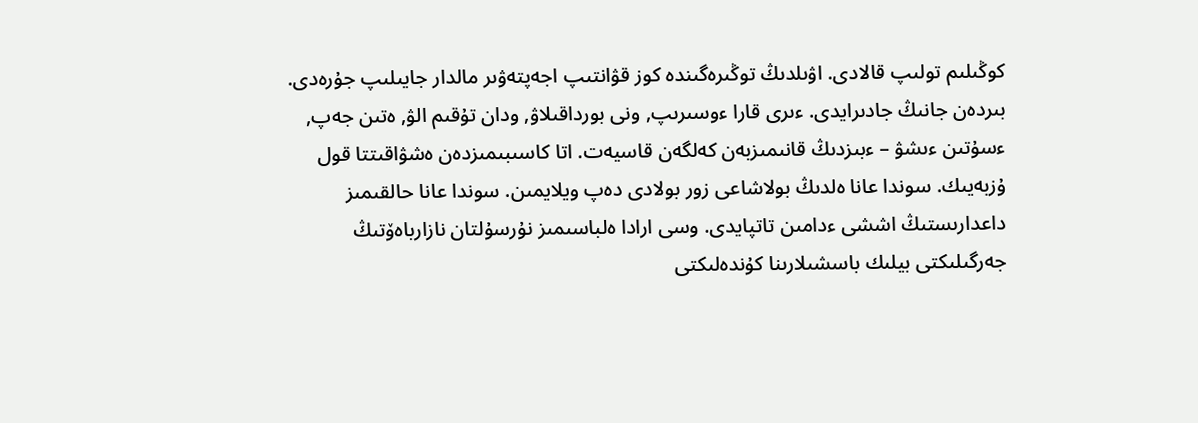كوڭىلىم تولىپ قالادى. اۋىلدىڭ توڭىرەگىندە كوز قۋانتىپ اجەپتەۋىر مالدار جايىلىپ جۇرەدى. بىردەن جانىڭ جادىرايدى. ءىرى قارا ءوسىرىپ, ونى بورداقىلاۋ, ودان تۇقىم الۋ, ەتىن جەپ, ءسۇتىن ءىشۋ – ءبىزدىڭ قانىمىزبەن كەلگەن قاسيەت. اتا كاسىبىمىزدەن ەشۋاقىتتا قول ۇزبەيىك. سوندا عانا ەلدىڭ بولاشاعى زور بولادى دەپ ويلايمىن. سوندا عانا حالقىمىز داعدارىستىڭ اششى ءدامىن تاتپايدى. وسى ارادا ەلباسىمىز نۇرسۇلتان نازارباەۆتىڭ جەرگىلىكتى بيلىك باسشىلارىنا كۇندەلىكتى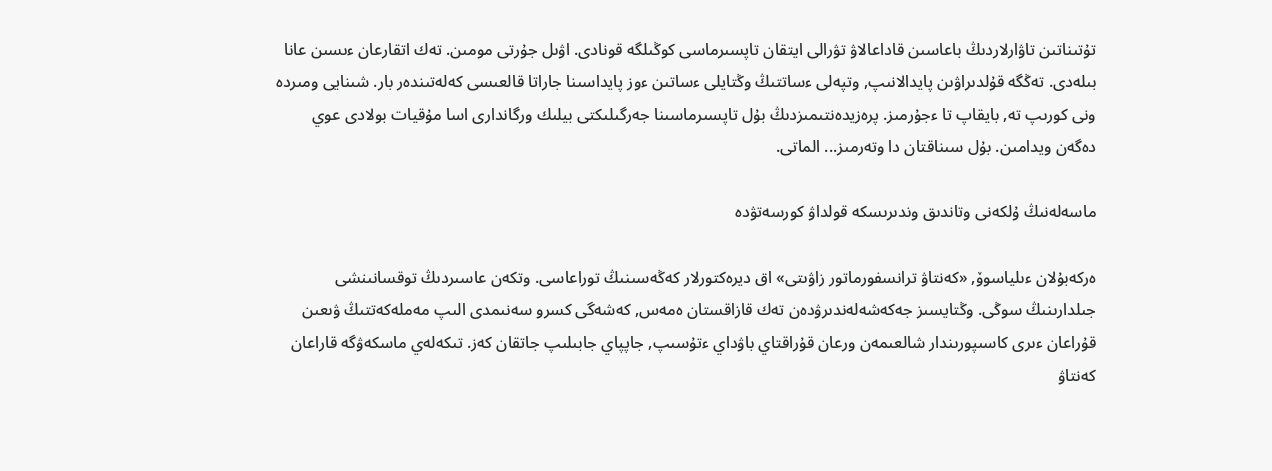تۇتىناتىن تاۋارلاردىڭ باعاسىن قاداعالاۋ تۋرالى ايتقان تاپسىرماسى كوڭىلگە قونادى. اۋىل جۇرتى مومىن. تەك اتقارعان ءىسىن عانا بىلەدى. تەڭگە قۇلدىراۋىن پايدالانىپ, وتپەلى ءساتتىڭ وڭتايلى ءساتىن ءوز پايداسىنا جاراتا قالعىسى كەلەتىندەر بار. شىنايى ومىردە ونى كورىپ تە, بايقاپ تا ءجۇرمىز. پرەزيدەنتىمىزدىڭ بۇل تاپسىرماسىنا جەرگىلىكتى بيلىك ورگاندارى اسا مۇقيات بولادى عوي دەگەن ويدامىن. بۇل سىناقتان دا وتەرمىز... الماتى.

ماسەلەنىڭ ۇلكەنى وتاندىق وندىرىسكە قولداۋ كورسەتۋدە

ەركەبۇلان ءىلياسوۆ, «كەنتاۋ ترانسفورماتور زاۋىتى» اق ديرەكتورلار كەڭەسىنىڭ توراعاسى. وتكەن عاسىردىڭ توقسانىنشى جىلدارىنىڭ سوڭى. وڭتايسىز جەكەشەلەندىرۋدەن تەك قازاقستان ەمەس, كەشەگى كسرو سەنىمدى الىپ مەملەكەتتىڭ ۋىعىن قۇراعان ءىرى كاسىپورىندار شالعىمەن ورعان قۇراقتاي باۋداي ءتۇسىپ, جاپپاي جابىلىپ جاتقان كەز. تىكەلەي ماسكەۋگە قاراعان كەنتاۋ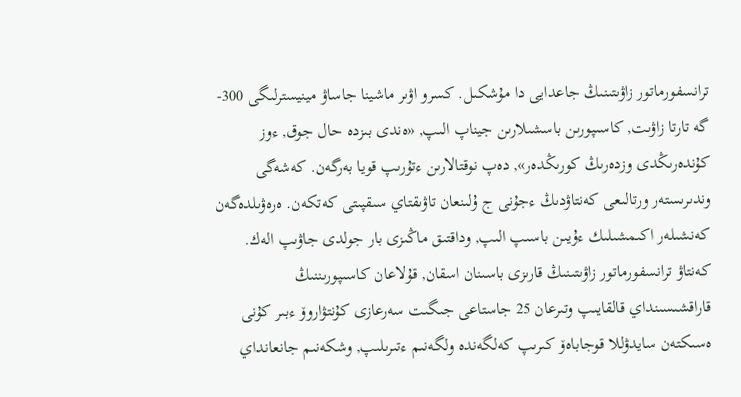ترانسفورماتور زاۋىتىنىڭ جاعدايى دا مۇشكىل. كسرو اۋىر ماشينا جاساۋ مينيسترلىگى 300-گە تارتا زاۋىت, كاسىپورىن باسشىلارىن جيناپ الىپ, «ەندى بىزدە حال جوق, ءوز كۇندەرىڭدى وزدەرىڭ كورىڭدەر», دەپ نوقتالارىن ءتۇرىپ قويا بەرگەن. كەشەگى وندىرىستەر ورتالىعى كەنتاۋدىڭ ءجۇنى ج ۇلىنعان تاۋىقتاي سىقپىتى كەتكەن. ەرەۋىلدەگەن كەنشىلەر اكىمشىلىك ءۇيىن باسىپ الىپ, وداقتىق ماڭىزى بار جولدى جاۋىپ الەك. كەنتاۋ ترانسفورماتور زاۋىتىنىڭ قارىزى باسىنان اسقان, قۇلاعان كاسىپورىننىڭ قاراقشىسىنداي قالقايىپ وتىرعان 25 جاستاعى جىگىت سەرعازى كۇنتۋاروۆ ءبىر كۇنى ەسىكتەن سايدۋللا قوجاباەۆ كىرىپ كەلگەندە ولگەنىم ءتىرىلىپ, وشكەنىم جانعانداي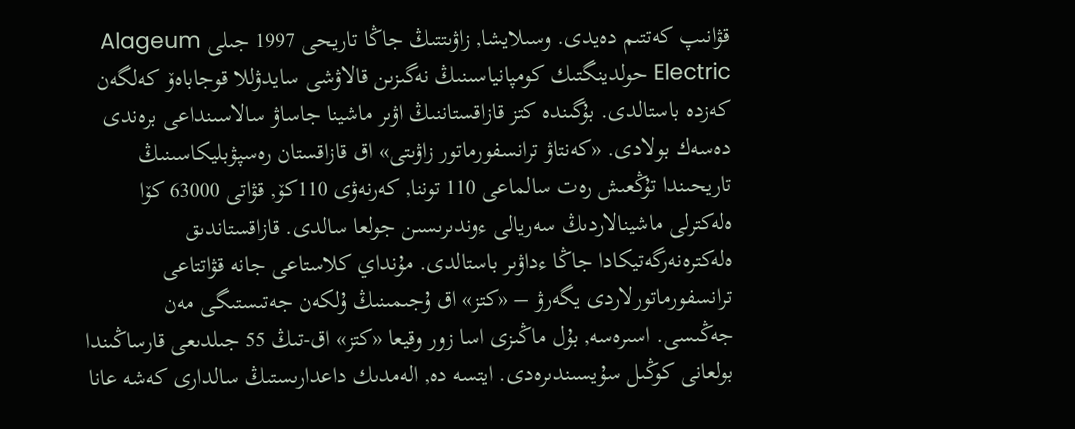قۋانىپ كەتتىم دەيدى. وسىلايشا, زاۋىتتىڭ جاڭا تاريحى 1997 جىلى Alageum Electric حولدينگتىك كومپانياسىنىڭ نەگىزىن قالاۋشى سايدۋللا قوجاباەۆ كەلگەن كەزدە باستالدى. بۇگىندە كتز قازاقستاننىڭ اۋىر ماشينا جاساۋ سالاسىنداعى برەندى دەسەك بولادى. «كەنتاۋ ترانسفورماتور زاۋىتى» اق قازاقستان رەسپۋبليكاسىنىڭ تاريحىندا تۇڭعىش رەت سالماعى 110 توننا, كەرنەۋى 110كۆ, قۋاتى 63000 كۆا ەلەكترلى ماشينالاردىڭ سەريالى ءوندىرىسىن جولعا سالدى. قازاقستاندىق ەلەكترەنەرگەتيكادا جاڭا ءداۋىر باستالدى. مۇنداي كلاستاعى جانە قۋاتتاعى ترانسفورماتورلاردى يگەرۋ – «كتز» اق ۇجىمىنىڭ ۇلكەن جەتىستىگى مەن جەڭىسى. اسىرەسە, بۇل ماڭىزى اسا زور وقيعا «كتز» اق-تىڭ 55 جىلدىعى قارساڭىندا بولعانى كوڭىل سۇيسىندىرەدى. ايتسە دە, الەمدىك داعدارىستىڭ سالدارى كەشە عانا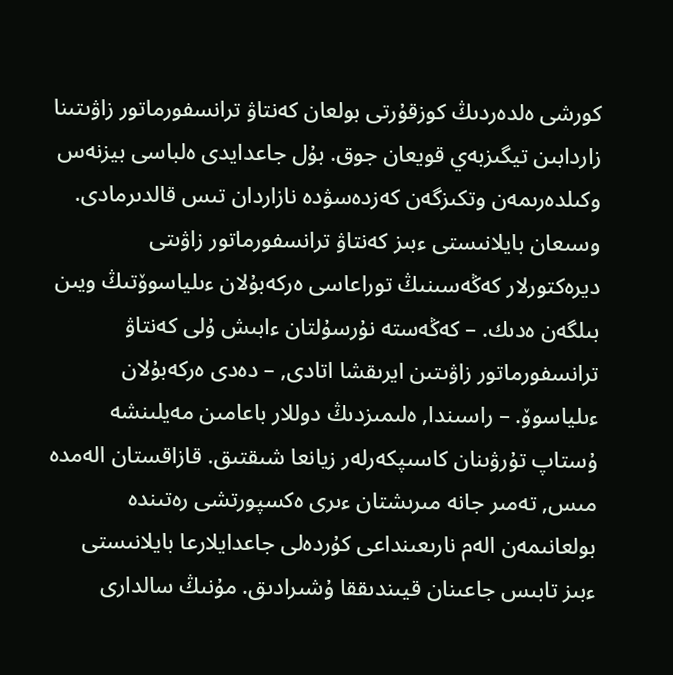كورشى ەلدەردىڭ كوزقۇرتى بولعان كەنتاۋ ترانسفورماتور زاۋىتىنا زاردابىن تيگىزبەي قويعان جوق. بۇل جاعدايدى ەلباسى بيزنەس وكىلدەرىمەن وتكىزگەن كەزدەسۋدە نازاردان تىس قالدىرمادى. وسىعان بايلانىستى ءبىز كەنتاۋ ترانسفورماتور زاۋىتى ديرەكتورلار كەڭەسىنىڭ توراعاسى ەركەبۇلان ءىلياسوۆتىڭ ويىن بىلگەن ەدىك. – كەڭەستە نۇرسۇلتان ءابىش ۇلى كەنتاۋ ترانسفورماتور زاۋىتىن ايرىقشا اتادى, – دەدى ەركەبۇلان ءىلياسوۆ. – راسىندا, ەلىمىزدىڭ دوللار باعامىن مەيلىنشە ۇستاپ تۇرۋىنان كاسىپكەرلەر زيانعا شىقتىق. قازاقستان الەمدە مىس, تەمىر جانە مىرىشتان ءىرى ەكسپورتشى رەتىندە بولعانىمەن الەم نارىعىنداعى كۇردەلى جاعدايلارعا بايلانىستى ءبىز تابىس جاعىنان قيىندىققا ۇشىرادىق. مۇنىڭ سالدارى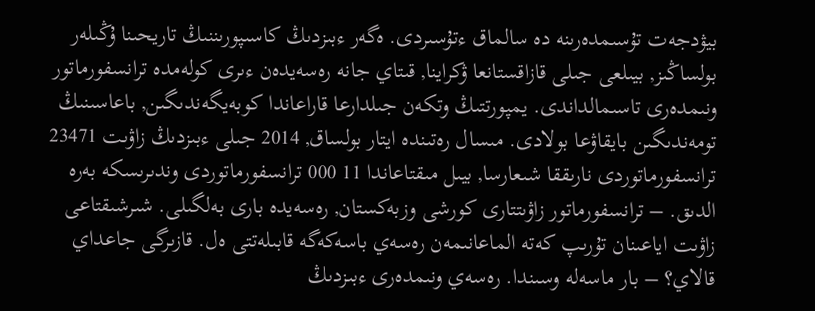بيۋدجەت تۇسىمدەرىنە دە سالماق ءتۇسىردى. ەگەر ءبىزدىڭ كاسىپورىننىڭ تاريحىنا ۇڭىلەر بولساڭىز, بيىلعى جىلى قازاقستانعا ۋكراينا, قىتاي جانە رەسەيدەن ءىرى كولەمدە ترانسفورماتور ونىمدەرى تاسىمالداندى. يمپورتتىڭ وتكەن جىلدارعا قاراعاندا كوبەيگەندىگىن, باعاسىنىڭ تومەندىگىن بايقاۋعا بولادى. مىسال رەتىندە ايتار بولساق, 2014 جىلى ءبىزدىڭ زاۋىت 23471 ترانسفورماتوردى نارىققا شىعارسا, بيىل مىقتاعاندا 11 000 ترانسفورماتوردى وندىرىسكە بەرە الدىق. – ترانسفورماتور زاۋىتتارى كورشى وزبەكستان, رەسەيدە بارى بەلگىلى. شىرشىقتاعى زاۋىت اياعىنان تۇرىپ كەتە الماعانىمەن رەسەي باسەكەگە قابىلەتتى ەل. قازىرگى جاعداي قالاي؟ – بار ماسەلە وسىندا. رەسەي ونىمدەرى ءبىزدىڭ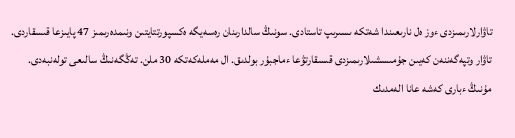تاۋارلارىمىزدى ءوز ەل نارىعىندا شەتكە ىسىرىپ تاستادى. سونىڭ سالدارىنان رەسەيگە ەكسپورتتايتىن ونىمدەرىمىز 47 پايىزعا قىسقاردى. تاۋار وتپەگەننەن كەيىن جۇمىسشىلارىمىزدى قىسقارتۋعا ءماجبۇر بولدىق. ال مەملەكەتكە 30 ملن. تەڭگەنىڭ سالىعى تولەنبەدى. مۇنىڭ ءبارى كەشە عانا الەمدىك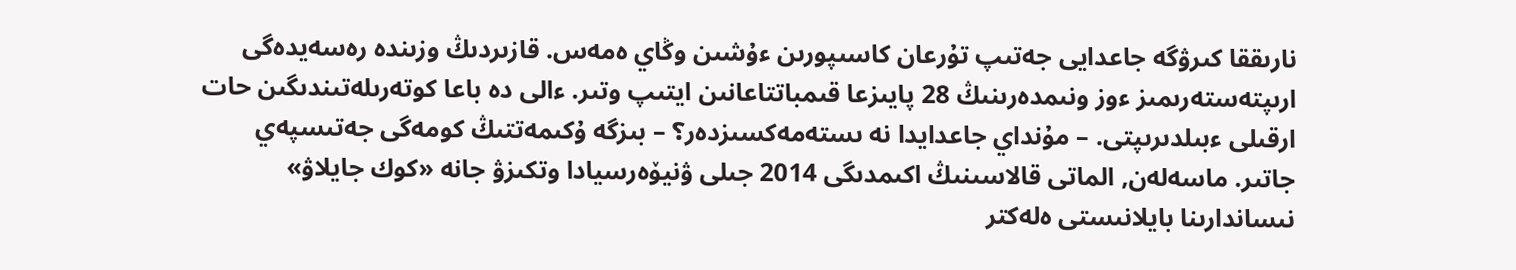نارىققا كىرۋگە جاعدايى جەتىپ تۇرعان كاسىپورىن ءۇشىن وڭاي ەمەس. قازىردىڭ وزىندە رەسەيدەگى ارىپتەستەرىمىز ءوز ونىمدەرىنىڭ 28 پايىزعا قىمباتتاعانىن ايتىپ وتىر. ءالى دە باعا كوتەرىلەتىندىگىن حات ارقىلى ءبىلدىرىپتى. – مۇنداي جاعدايدا نە ىستەمەكسىزدەر؟ – بىزگە ۇكىمەتتىڭ كومەگى جەتىسپەي جاتىر. ماسەلەن, الماتى قالاسىنىڭ اكىمدىگى 2014 جىلى ۋنيۆەرسيادا وتكىزۋ جانە «كوك جايلاۋ» نىساندارىنا بايلانىستى ەلەكتر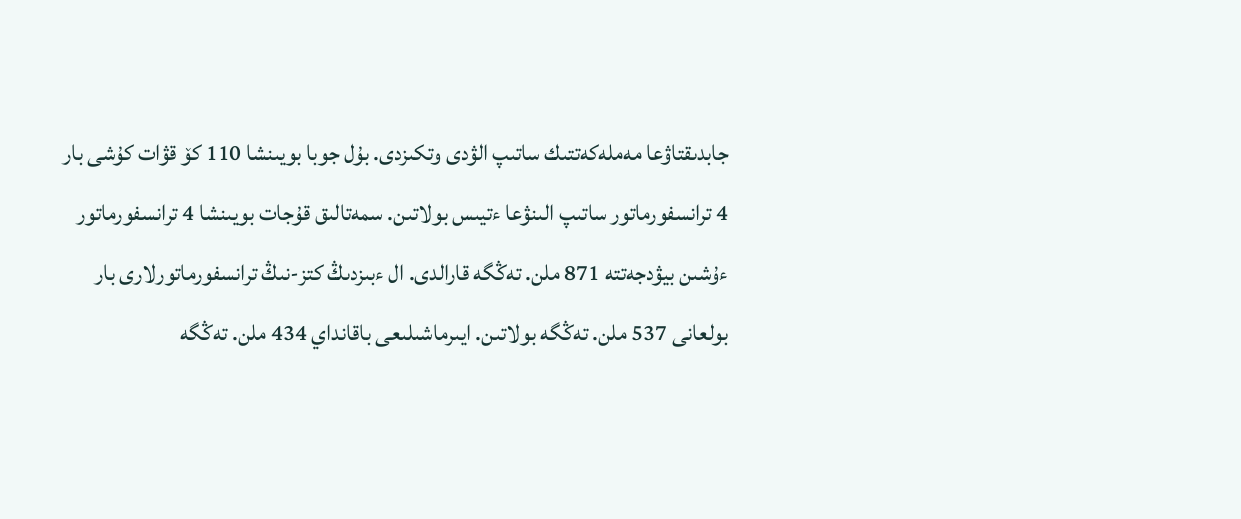جابدىقتاۋعا مەملەكەتتىك ساتىپ الۋدى وتكىزدى. بۇل جوبا بويىنشا 110 كۆ قۋات كۇشى بار 4 ترانسفورماتور ساتىپ الىنۋعا ءتيىس بولاتىن. سمەتالىق قۇجات بويىنشا 4 ترانسفورماتور ءۇشىن بيۋدجەتتە 871 ملن. تەڭگە قارالدى. ال ءبىزدىڭ كتز-نىڭ ترانسفورماتورلارى بار بولعانى 537 ملن. تەڭگە بولاتىن. ايىرماشىلىعى باقانداي 434 ملن. تەڭگە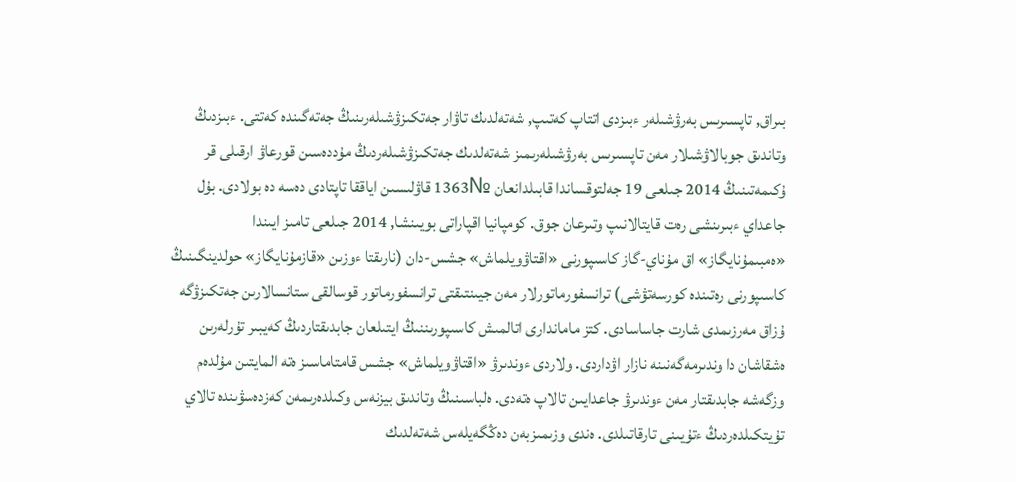بىراق, تاپسىرىس بەرۋشىلەر ءبىزدى اتتاپ كەتىپ, شەتەلدىك تاۋار جەتكىزۋشىلەرىنىڭ جەتەگىندە كەتتى. ءبىزدىڭ وتاندىق جوبالاۋشىلار مەن تاپسىرىس بەرۋشىلەرىمىز شەتەلدىك جەتكىزۋشىلەردىڭ مۇددەسىن قورعاۋ ارقىلى قر ۇكىمەتىنىڭ 2014 جىلعى 19 جەلتوقساندا قابىلدانعان №1363 قاۋلىسىن اياققا تاپتادى دەسە دە بولادى. بۇل جاعداي ءبىرىنشى رەت قايتالانىپ وتىرعان جوق. كومپانيا اقپاراتى بويىنشا, 2014 جىلعى تامىز ايىندا «ەمبىمۇنايگاز» اق مۇناي-گاز كاسىپورنى «اقتاۋويلماش» جشس-دان (نارىقتا ءوزىن «قازمۇنايگاز» حولدينگىنىڭ كاسىپورنى رەتىندە كورسەتۋشى) ترانسفورماتورلار مەن جيىنتىقتى ترانسفورماتور قوسالقى ستانسالارىن جەتكىزۋگە ۇزاق مەرزىمدى شارت جاساسادى. كتز ماماندارى اتالمىش كاسىپورىننىڭ ايتىلعان جابدىقتاردىڭ كەيبىر تۇرلەرىن ەشقاشان دا وندىرمەگەنىنە نازار اۋداردى. ولاردى ءوندىرۋ «اقتاۋويلماش» جشس قامتاماسىز ەتە المايتىن مۇلدەم وزگەشە جابدىقتار مەن ءوندىرۋ جاعدايىن تالاپ ەتەدى. ەلباسىنىڭ وتاندىق بيزنەس وكىلدەرىمەن كەزدەسۋىندە تالاي تۇيتكىلدەردىڭ ءتۇيىنى تارقاتىلدى. ەندى وزىمىزبەن دەڭگەيلەس شەتەلدىك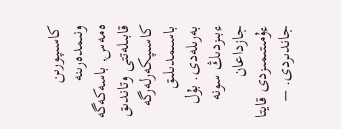كاسىپورىن ونىمدەرىنە ەمەس, باسەكەگە قابىلەتتى وتاندىق كاسىپكەرلەرگە باسىمدىلىق بەرىلەدى. بۇل ءبىزدىڭ سونە جازداعان ءۇمىتىمىزدى قايتا جاندىردى. –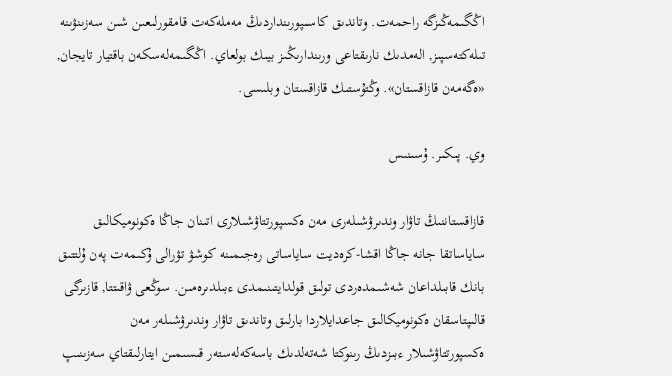اڭگىمەڭىزگە راحمەت. وتاندىق كاسىپورىنداردىڭ مەملەكەت قامقورلىعىن شىن سەزىنۋىنە تىلەكتەسپىز, الەمدىك نارىقتاعى ورىندارىڭىز بيىك بولعاي. اڭگىمەلەسكەن باقتيار تايجان, «ەگەمەن قازاقستان». وڭتۇستىك قازاقستان وبلىسى.

وي. پىكىر. ۇسىنىس

قازاقستاننىڭ تاۋار وندىرۋشىلەرى مەن ەكسپورتتاۋشىلارى اتىنان جاڭا ەكونوميكالىق ساياساتقا جانە جاڭا اقشا-كرەديت ساياساتى رەجىمىنە كوشۋ تۋرالى ۇكىمەت پەن ۇلتتىق بانك قابىلداعان شەشىمدەردى تولىق قولدايتىنىمدى ءبىلدىرەمىن. سوڭعى ۋاقىتتا, قازىرگى قالىپتاسقان ەكونوميكالىق جاعدايلاردا بارلىق وتاندىق تاۋار وندىرۋشىلەر مەن ەكسپورتتاۋشىلار ءبىزدىڭ رىنوكتا شەتەلدىك باسەكەلەستەر قىسىمىن ايتارلىقتاي سەزىنىپ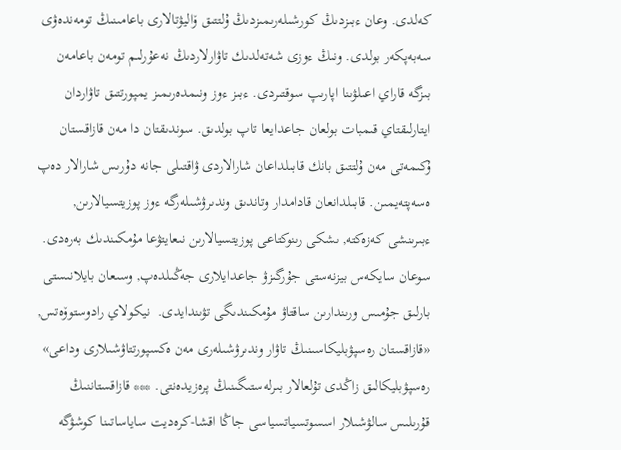كەلدى. وعان ءبىزدىڭ كورشىلەرىمىزدىڭ ۇلتتىق ۆاليۋتالارى باعامىنىڭ تومەندەۋى سەبەپكەر بولدى. ونىڭ ءوزى شەتەلدىك تاۋارلاردىڭ نەعۇرلىم تومەن باعامەن بىزگە قاراي اعىلۋىنا اپارىپ سوقتىردى. ءبىز ءوز ونىمدەرىمىز يمپورتتىق تاۋاردان ايتارلىقتاي قىمبات بولعان جاعدايعا تاپ بولدىق. سوندىقتان دا مەن قازاقستان ۇكىمەتى مەن ۇلتتىق بانك قابىلداعان شارالاردى ۋاقتىلى جانە دۇرىس شارالار دەپ ەسەپتەيمىن. قابىلدانعان قادامدار وتاندىق وندىرۋشىلەرگە ءوز پوزيتسيالارىن, ءبىرىنشى كەزەكتە, ىشكى رىنوكتاعى پوزيتسيالارىن نىعايتۋعا مۇمكىندىك بەرەدى. سوعان سايكەس بيزنەستى جۇرگىزۋ جاعدايلارى جەڭىلدەپ, وسىعان بايلانىستى بارلىق جۇمىس ورىندارىن ساقتاۋ مۇمكىندىگى تۋىندايدى.  نيكولاي رادوستوۆەتس, «قازاقستان رەسپۋبليكاسىنىڭ تاۋار وندىرۋشىلەرى مەن ەكسپورتتاۋشىلارى وداعى» رەسپۋبليكالىق زاڭدى تۇلعالار بىرلەستىگىنىڭ پرەزيدەنتى. *** قازاقستاننىڭ قۇرىلىس سالۋشىلار اسسوتسياتسياسى جاڭا اقشا-كرەديت ساياساتىنا كوشۋگە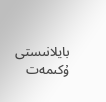بايلانىستى ۇكىمەت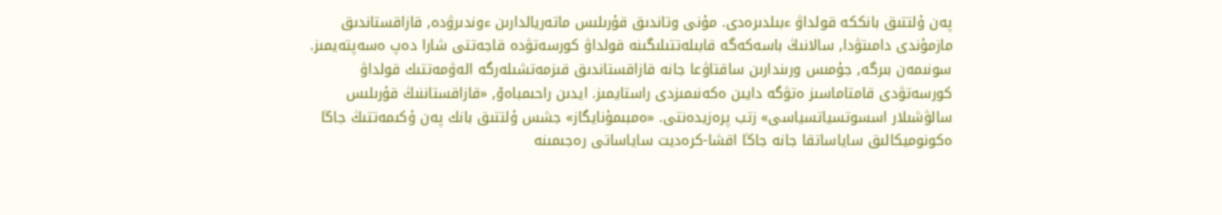پەن ۇلتتىق بانككە قولداۋ ءبىلدىرەدى. مۇنى وتاندىق قۇرىلىس ماتەريالدارىن ءوندىرۋدە, قازاقستاندىق مازمۇندى دامىتۋدا, سالانىڭ باسەكەگە قابىلەتتىلىگىنە قولداۋ كورسەتۋدە قاجەتتى شارا دەپ ەسەپتەيمىز. سونىمەن بىرگە, جۇمىس ورىندارىن ساقتاۋعا جانە قازاقستاندىق قىزمەتشىلەرگە الەۋمەتتىك قولداۋ كورسەتۋدى قامتاماسىز ەتۋگە دايىن ەكەنىمىزدى راستايمىز. ايدىن راحىمباەۆ, «قازاقستاننىڭ قۇرىلىس سالۋشىلار اسسوتسياتسياسى» زتب پرەزيدەنتى. «ەمبىمۇنايگاز» جشس ۇلتتىق بانك پەن ۇكىمەتتىڭ جاڭا ەكونوميكالىق ساياساتقا جانە جاڭا اقشا-كرەديت ساياساتى رەجىمىنە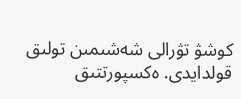كوشۋ تۋرالى شەشىمىن تولىق قولدايدى. ەكسپورتتىق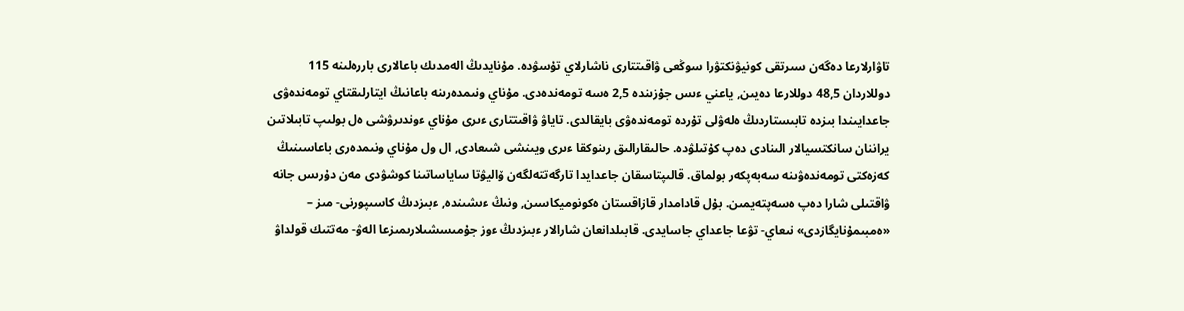تاۋارلارعا دەگەن سىرتقى كونيۋنكتۋرا سوڭعى ۋاقىتتارى ناشارلاي تۇسۋدە. مۇنايدىڭ الەمدىك باعالارى باررەلىنە 115 دوللاردان 48,5 دوللارعا دەيىن, ياعني ءىس جۇزىندە 2,5 ەسە تومەندەدى. مۇناي ونىمدەرىنە باعانىڭ ايتارلىقتاي تومەندەۋى جاعدايىندا بىزدە تابىستاردىڭ ەلەۋلى تۇردە تومەندەۋى بايقالدى. تاياۋ ۋاقىتتارى ءىرى مۇناي ءوندىرۋشى ەل بولىپ تابىلاتىن يراننان سانكتسيالار الىنادى دەپ كۇتىلۋدە. حالىقارالىق رىنوكقا ءىرى ويىنشى شىعادى, ال ول مۇناي ونىمدەرى باعاسىنىڭ كەزەكتى تومەندەۋىنە سەبەپكەر بولماق. قالىپتاسقان جاعدايدا تارگەتتەلگەن ۆاليۋتا ساياساتىنا كوشۋدى مەن دۇرىس جانە ۋاقتىلى شارا دەپ ەسەپتەيمىن. بۇل قادامدار قازاقستان ەكونوميكاسىن, ونىڭ ءىشىندە, ءبىزدىڭ كاسىپورنى- مىز – «ەمبىمۇنايگازدى» نىعاي- تۋعا جاعداي جاسايدى. قابىلدانعان شارالار ءبىزدىڭ ءوز جۇمىسشىلارىمىزعا الەۋ- مەتتىك قولداۋ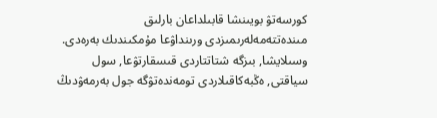كورسەتۋ بويىنشا قابىلداعان بارلىق مىندەتتەمەلەرىمىزدى ورىنداۋعا مۇمكىندىك بەرەدى. وسىلايشا, بىزگە شتاتتاردى قىسقارتۋعا, سول سياقتى, ەڭبەكاقىلاردى تومەندەتۋگە جول بەرمەۋدىڭ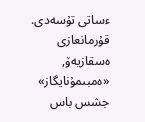ءساتى تۇسەدى.  قۇرمانعازى ەسقازيەۆ, «ەمبىمۇنايگاز» جشس باس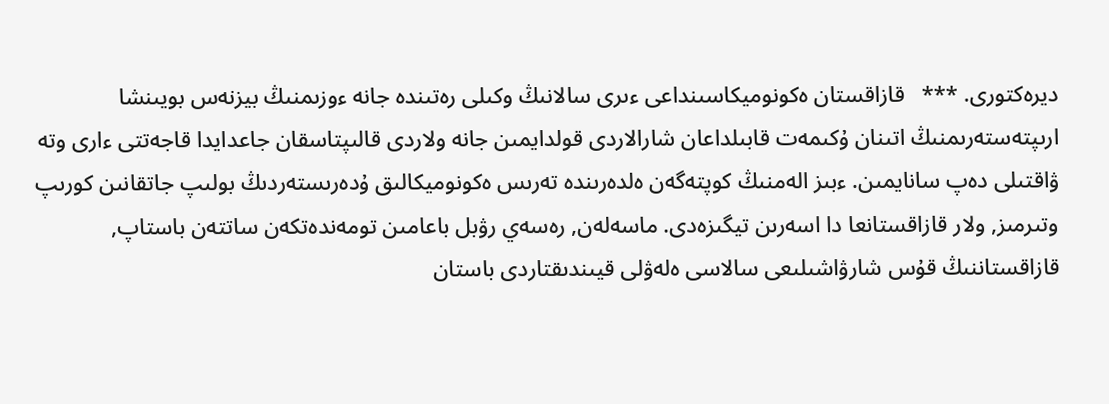ديرەكتورى. ***   قازاقستان ەكونوميكاسىنداعى ءىرى سالانىڭ وكىلى رەتىندە جانە ءوزىمنىڭ بيزنەس بويىنشا ارىپتەستەرىمنىڭ اتىنان ۇكىمەت قابىلداعان شارالاردى قولدايمىن جانە ولاردى قالىپتاسقان جاعدايدا قاجەتتى ءارى وتە ۋاقتىلى دەپ سانايمىن. ءبىز الەمنىڭ كوپتەگەن ەلدەرىندە تەرىس ەكونوميكالىق ۇدەرىستەردىڭ بولىپ جاتقانىن كورىپ وتىرمىز, ولار قازاقستانعا دا اسەرىن تيگىزەدى. ماسەلەن, رەسەي رۋبل باعامىن تومەندەتكەن ساتتەن باستاپ, قازاقستاننىڭ قۇس شارۋاشىلىعى سالاسى ەلەۋلى قيىندىقتاردى باستان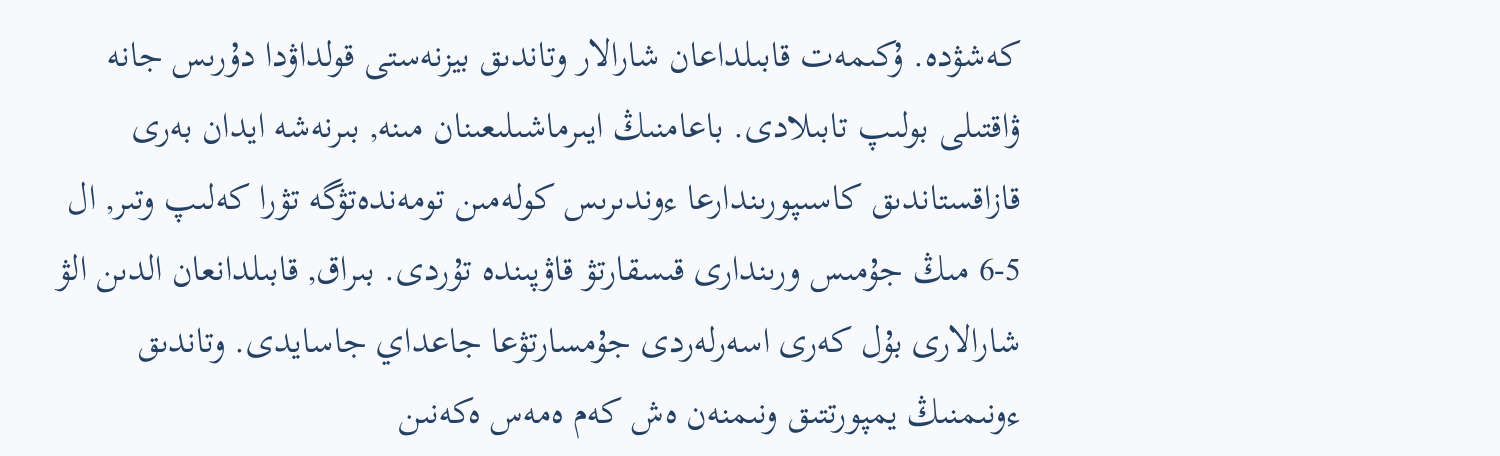كەشۋدە. ۇكىمەت قابىلداعان شارالار وتاندىق بيزنەستى قولداۋدا دۇرىس جانە ۋاقتىلى بولىپ تابىلادى. باعامنىڭ ايىرماشىلىعىنان مىنە, بىرنەشە ايدان بەرى قازاقستاندىق كاسىپورىندارعا ءوندىرىس كولەمىن تومەندەتۋگە تۋرا كەلىپ وتىر, ال 5-6 مىڭ جۇمىس ورىندارى قىسقارتۋ قاۋپىندە تۇردى. بىراق, قابىلدانعان الدىن الۋ شارالارى بۇل كەرى اسەرلەردى جۇمسارتۋعا جاعداي جاسايدى. وتاندىق ءونىمنىڭ يمپورتتىق ونىمنەن ەش كەم ەمەس ەكەنىن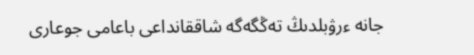جانە ءرۋبلدىڭ تەڭگەگە شاققانداعى باعامى جوعارى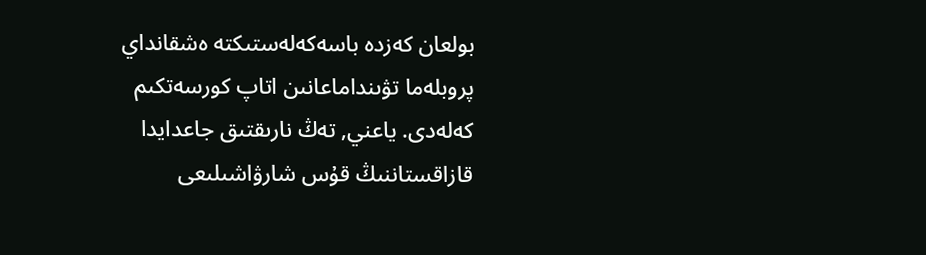بولعان كەزدە باسەكەلەستىكتە ەشقانداي پروبلەما تۋىنداماعانىن اتاپ كورسەتكىم كەلەدى. ياعني, تەڭ نارىقتىق جاعدايدا قازاقستاننىڭ قۇس شارۋاشىلىعى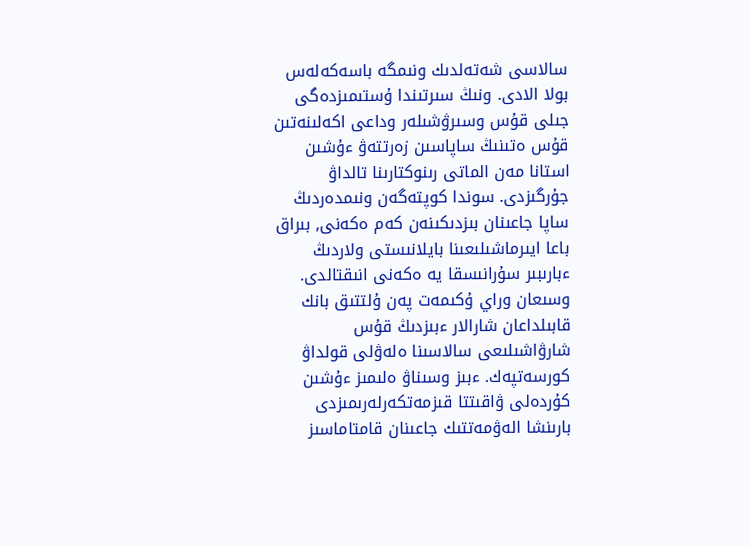سالاسى شەتەلدىك ونىمگە باسەكەلەس بولا الادى. ونىڭ سىرتىندا ۇستىمىزدەگى جىلى قۇس وسىرۋشىلەر وداعى اكەلىنەتىن قۇس ەتىنىڭ ساپاسىن زەرتتەۋ ءۇشىن استانا مەن الماتى رىنوكتارىنا تالداۋ جۇرگىزدى. سوندا كوپتەگەن ونىمدەردىڭ ساپا جاعىنان بىزدىكىنەن كەم ەكەنى, بىراق باعا ايىرماشىلىعىنا بايلانىستى ولاردىڭ ءبارىبىر سۇرانىسقا يە ەكەنى انىقتالدى. وسىعان وراي ۇكىمەت پەن ۇلتتىق بانك قابىلداعان شارالار ءبىزدىڭ قۇس شارۋاشىلىعى سالاسىنا ەلەۋلى قولداۋ كورسەتپەك. ءبىز وسىناۋ ەلىمىز ءۇشىن كۇردەلى ۋاقىتتا قىزمەتكەرلەرىمىزدى بارىنشا الەۋمەتتىك جاعىنان قامتاماسىز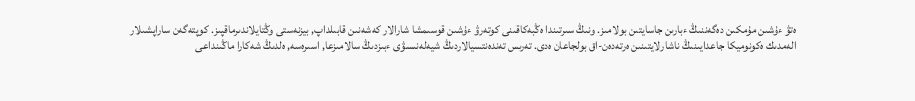ەتۋ ءۇشىن مۇمكىن دەگەننىڭ ءبارىن جاسايتىن بولامىز. ونىڭ سىرتىندا ەڭبەكاقىنى كوتەرۋ ءۇشىن قوسىمشا شارالار كەشەنىن قابىلداپ, بيزنەستى وڭتايلاندىرماقپىز. كوپتەگەن ساراپشىلار الەمدىك ەكونوميكا جاعدايىنىڭ ناشارلايتىنىن ەرتەدەن-اق بولجاعان ەدى. تەرىس تەندەنتسيالاردىڭ شيەلەنىسۋى ءبىزدىڭ سالامىزعا, اسىرەسە, ەلدىڭ شەكارا ماڭىنداعى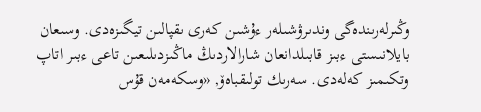وڭىرلەرىندەگى وندىرۋشىلەر ءۇشىن كەرى ىقپالىن تيگىزەدى. وسىعان بايلانىستى ءبىز قابىلدانعان شارالاردىڭ ماڭىزدىلىعىن تاعى ءبىر اتاپ وتكىمىز كەلەدى. سەرىك تولىقباەۆ, «وسكەمەن قۇس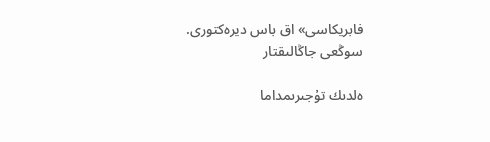فابريكاسى» اق باس ديرەكتورى.
سوڭعى جاڭالىقتار

ەلدىك تۇجىرىمداما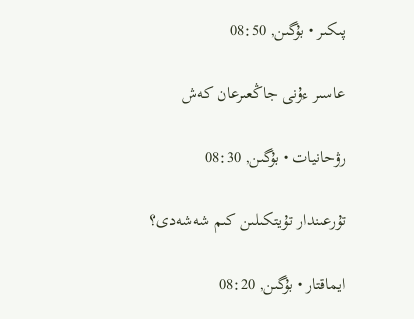پىكىر • بۇگىن, 08:50

عاسىر ءۇنى جاڭعىرعان كەش

رۋحانيات • بۇگىن, 08:30

تۇرعىندار تۇيتكىلىن كىم شەشەدى؟

ايماقتار • بۇگىن, 08:20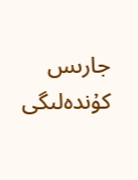جارىس كۇندەلىگى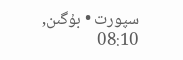سپورت • بۇگىن, 08:10